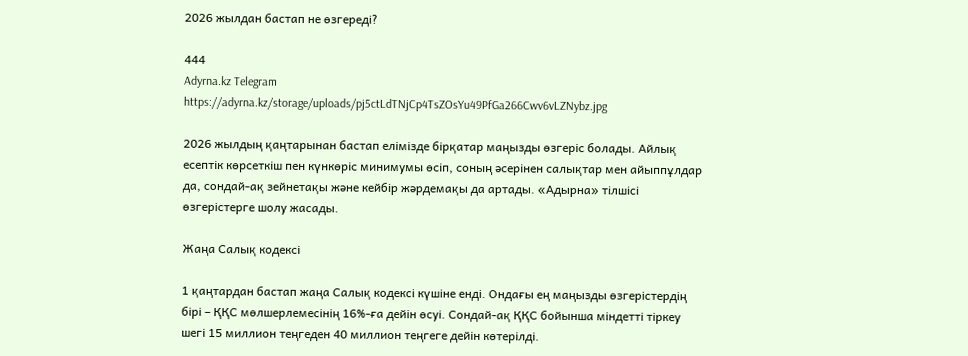2026 жылдан бастап не өзгереді?

444
Adyrna.kz Telegram
https://adyrna.kz/storage/uploads/pj5ctLdTNjCp4TsZOsYu49PfGa266Cwv6vLZNybz.jpg

2026 жылдың қаңтарынан бастап елімізде бірқатар маңызды өзгеріс болады. Айлық есептік көрсеткіш пен күнкөріс минимумы өсіп, соның әсерінен салықтар мен айыппұлдар да, сондай-ақ зейнетақы және кейбір жәрдемақы да артады. «Адырна» тілшісі өзгерістерге шолу жасады.

Жаңа Салық кодексі

1 қаңтардан бастап жаңа Салық кодексі күшіне енді. Ондағы ең маңызды өзгерістердің бірі – ҚҚС мөлшерлемесінің 16%-ға дейін өсуі. Сондай-ақ ҚҚС бойынша міндетті тіркеу шегі 15 миллион теңгеден 40 миллион теңгеге дейін көтерілді.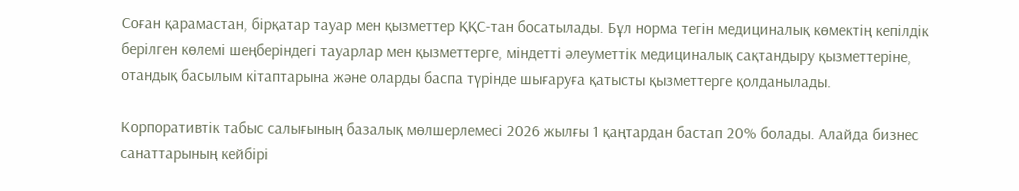Соған қарамастан, бірқатар тауар мен қызметтер ҚҚС-тан босатылады. Бұл норма тегін медициналық көмектің кепілдік берілген көлемі шеңберіндегі тауарлар мен қызметтерге, міндетті әлеуметтік медициналық сақтандыру қызметтеріне, отандық басылым кітаптарына және оларды баспа түрінде шығаруға қатысты қызметтерге қолданылады.

Корпоративтік табыс салығының базалық мөлшерлемесі 2026 жылғы 1 қаңтардан бастап 20% болады. Алайда бизнес санаттарының кейбірі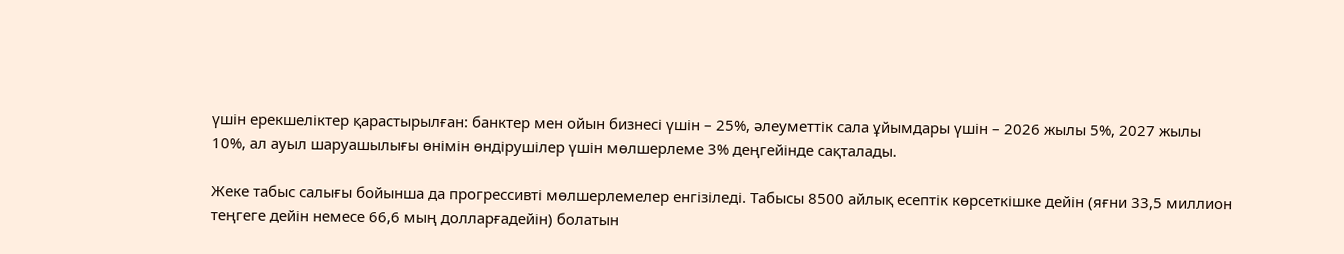үшін ерекшеліктер қарастырылған: банктер мен ойын бизнесі үшін – 25%, әлеуметтік сала ұйымдары үшін – 2026 жылы 5%, 2027 жылы 10%, ал ауыл шаруашылығы өнімін өндірушілер үшін мөлшерлеме 3% деңгейінде сақталады.

Жеке табыс салығы бойынша да прогрессивті мөлшерлемелер енгізіледі. Табысы 8500 айлық есептік көрсеткішке дейін (яғни 33,5 миллион теңгеге дейін немесе 66,6 мың долларғадейін) болатын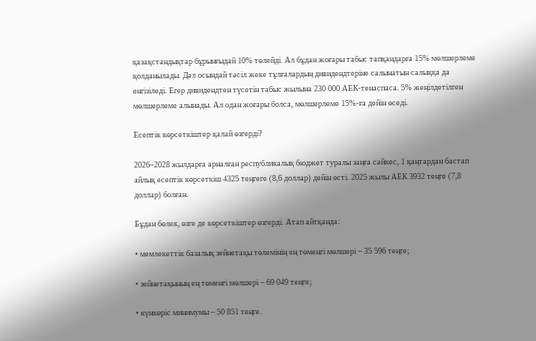қазақстандықтар бұрынғыдай 10% төлейді. Ал бұдан жоғары табыс тапқандарға 15% мөлшерлеме қолданылады. Дәл осындай тәсіл жеке тұлғалардың дивидендтеріне салынатын салыққа да енгізіледі. Егер дивидендтен түсетін табыс жылына 230 000 АЕК-тенаспаса. 5% жеңілдетілген мөлшерлеме алынады. Ал одан жоғары болса, мөлшерлеме 15%-ға дейін өседі.

Есептік көрсеткіштер қалай өзгерді?

2026–2028 жылдарға арналған республикалық бюджет туралы заңға сәйкес, 1 қаңтардан бастап айлық есептік көрсеткіш 4325 теңгеге (8,6 доллар) дейін өсті. 2025 жылы АЕК 3932 теңге (7,8 доллар) болған.

Бұдан бөлек, өзге де көрсеткіштер өзгерді. Атап айтқанда:

• мемлекеттік базалық зейнетақы төлемінің ең төменгі мөлшері – 35 596 теңге;

• зейнетақының ең төменгі мөлшері – 69 049 теңге;

• күнкөріс минимумы – 50 851 теңге.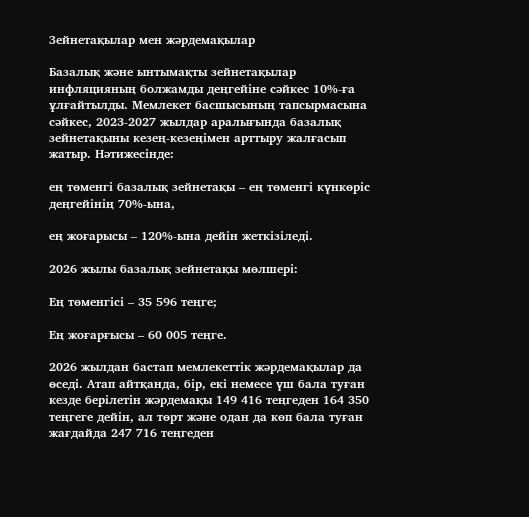Зейнетақылар мен жәрдемақылар

Базалық және ынтымақты зейнетақылар инфляцияның болжамды деңгейіне сәйкес 10%-ға ұлғайтылды. Мемлекет басшысының тапсырмасына сәйкес, 2023-2027 жылдар аралығында базалық зейнетақыны кезең-кезеңімен арттыру жалғасып жатыр. Нәтижесінде:

ең төменгі базалық зейнетақы – ең төменгі күнкөріс деңгейінің 70%-ына,

ең жоғарысы – 120%-ына дейін жеткізіледі.

2026 жылы базалық зейнетақы мөлшері:

Ең төменгісі – 35 596 теңге;

Ең жоғарғысы – 60 005 теңге.

2026 жылдан бастап мемлекеттік жәрдемақылар да өседі. Атап айтқанда, бір, екі немесе үш бала туған кезде берілетін жәрдемақы 149 416 теңгеден 164 350 теңгеге дейін, ал төрт және одан да көп бала туған жағдайда 247 716 теңгеден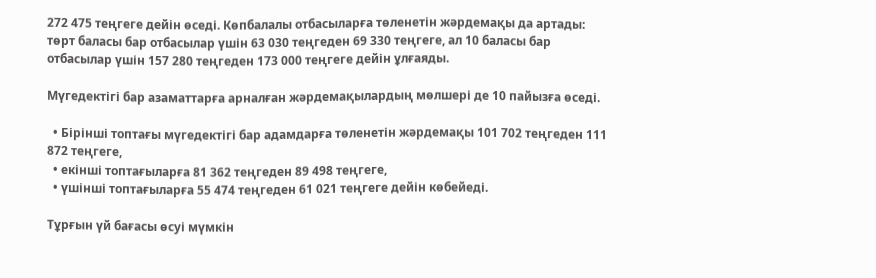272 475 теңгеге дейін өседі. Көпбалалы отбасыларға төленетін жәрдемақы да артады: төрт баласы бар отбасылар үшін 63 030 теңгеден 69 330 теңгеге, ал 10 баласы бар отбасылар үшін 157 280 теңгеден 173 000 теңгеге дейін ұлғаяды.

Мүгедектігі бар азаматтарға арналған жәрдемақылардың мөлшері де 10 пайызға өседі.

  • Бірінші топтағы мүгедектігі бар адамдарға төленетін жәрдемақы 101 702 теңгеден 111 872 теңгеге,
  • екінші топтағыларға 81 362 теңгеден 89 498 теңгеге,
  • үшінші топтағыларға 55 474 теңгеден 61 021 теңгеге дейін көбейеді.

Тұрғын үй бағасы өсуі мүмкін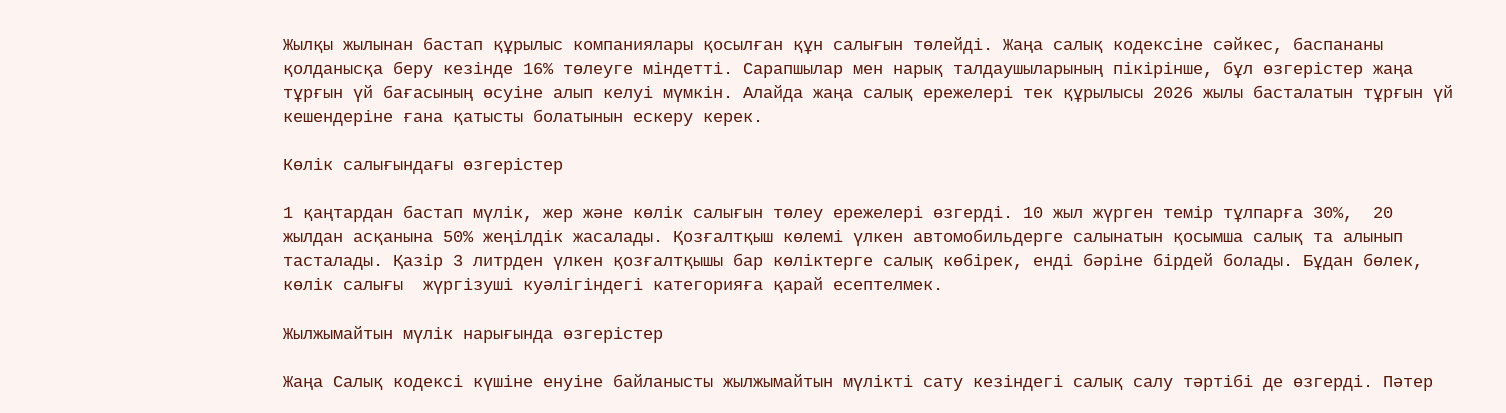Жылқы жылынан бастап құрылыс компаниялары қосылған құн салығын төлейді. Жаңа салық кодексіне сәйкес, баспананы қолданысқа беру кезінде 16% төлеуге міндетті. Сарапшылар мен нарық талдаушыларының пікірінше, бұл өзгерістер жаңа тұрғын үй бағасының өсуіне алып келуі мүмкін. Алайда жаңа салық ережелері тек құрылысы 2026 жылы басталатын тұрғын үй кешендеріне ғана қатысты болатынын ескеру керек.

Көлік салығындағы өзгерістер

1 қаңтардан бастап мүлік, жер және көлік салығын төлеу ережелері өзгерді. 10 жыл жүрген темір тұлпарға 30%,  20 жылдан асқанына 50% жеңілдік жасалады. Қозғалтқыш көлемі үлкен автомобильдерге салынатын қосымша салық та алынып тасталады. Қазір 3 литрден үлкен қозғалтқышы бар көліктерге салық көбірек, енді бәріне бірдей болады. Бұдан бөлек, көлік салығы  жүргізуші куәлігіндегі категорияға қарай есептелмек.

Жылжымайтын мүлік нарығында өзгерістер

Жаңа Салық кодексі күшіне енуіне байланысты жылжымайтын мүлікті сату кезіндегі салық салу тәртібі де өзгерді. Пәтер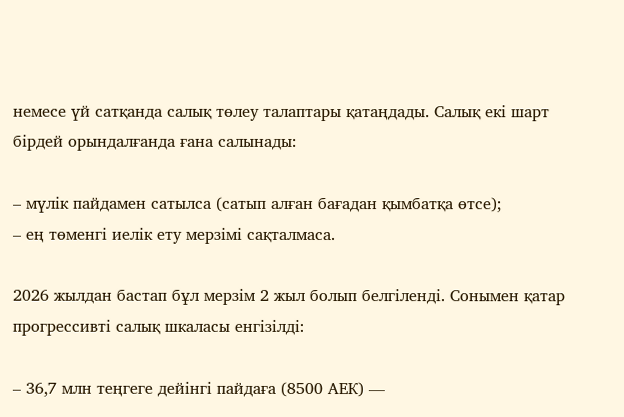немесе үй сатқанда салық төлеу талаптары қатаңдады. Салық екі шарт бірдей орындалғанда ғана салынады:

– мүлік пайдамен сатылса (сатып алған бағадан қымбатқа өтсе);
– ең төменгі иелік ету мерзімі сақталмаса.

2026 жылдан бастап бұл мерзім 2 жыл болып белгіленді. Сонымен қатар прогрессивті салық шкаласы енгізілді:

– 36,7 млн теңгеге дейінгі пайдаға (8500 АЕК) —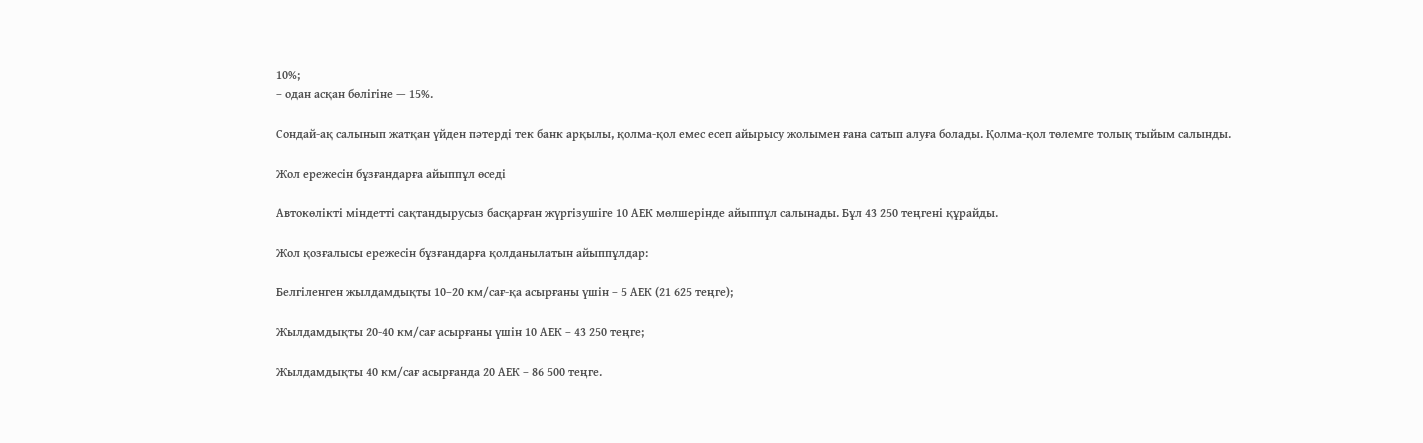10%;
– одан асқан бөлігіне — 15%.

Сондай-ақ салынып жатқан үйден пәтерді тек банк арқылы, қолма-қол емес есеп айырысу жолымен ғана сатып алуға болады. Қолма-қол төлемге толық тыйым салынды.

Жол ережесін бұзғандарға айыппұл өседі

Автокөлікті міндетті сақтандырусыз басқарған жүргізушіге 10 АЕК мөлшерінде айыппұл салынады. Бұл 43 250 теңгені құрайды.

Жол қозғалысы ережесін бұзғандарға қолданылатын айыппұлдар:

Белгіленген жылдамдықты 10–20 км/сағ-қа асырғаны үшін – 5 АЕК (21 625 теңге);

Жылдамдықты 20-40 км/сағ асырғаны үшін 10 АЕК – 43 250 теңге;

Жылдамдықты 40 км/сағ асырғанда 20 АЕК – 86 500 теңге.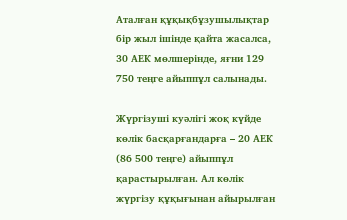Аталған құқықбұзушылықтар бір жыл ішінде қайта жасалса, 30 АЕК мөлшерінде, яғни 129 750 теңге айыппұл салынады.

Жүргізуші куәлігі жоқ күйде көлік басқарғандарға – 20 АЕК (86 500 теңге) айыппұл қарастырылған. Ал көлік жүргізу құқығынан айырылған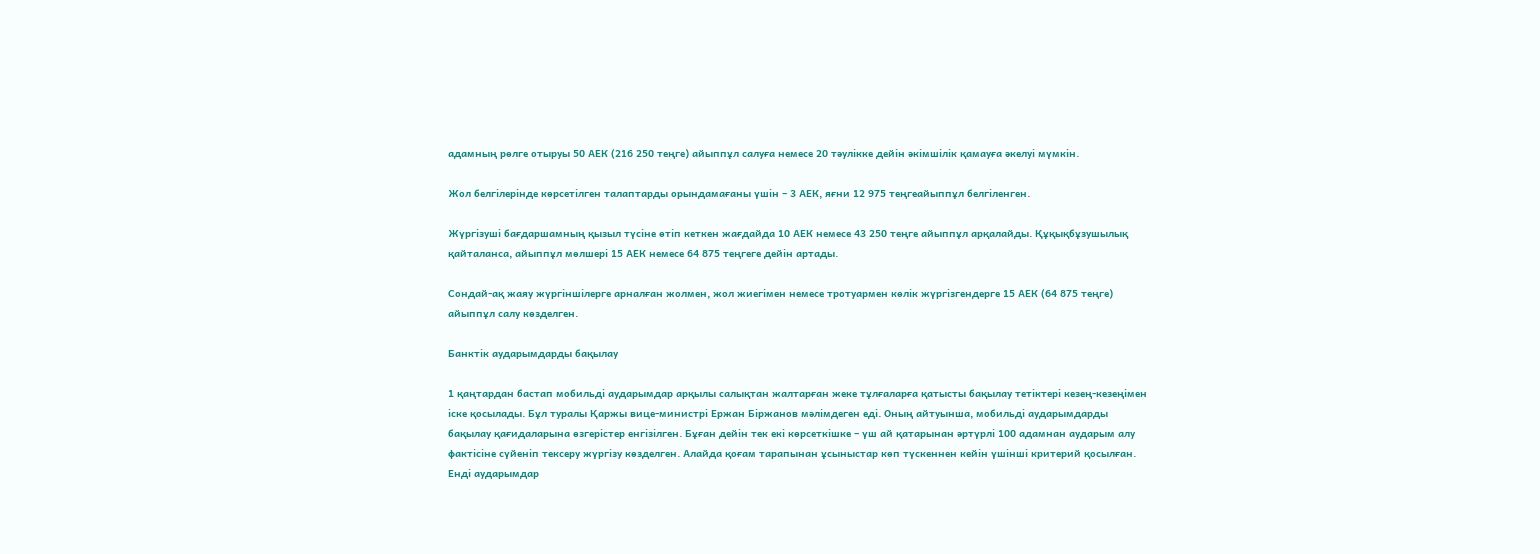адамның рөлге отыруы 50 АЕК (216 250 теңге) айыппұл салуға немесе 20 тәулікке дейін әкімшілік қамауға әкелуі мүмкін.

Жол белгілерінде көрсетілген талаптарды орындамағаны үшін – 3 АЕК, яғни 12 975 теңгеайыппұл белгіленген.

Жүргізуші бағдаршамның қызыл түсіне өтіп кеткен жағдайда 10 АЕК немесе 43 250 теңге айыппұл арқалайды. Құқықбұзушылық қайталанса, айыппұл мөлшері 15 АЕК немесе 64 875 теңгеге дейін артады.

Сондай-ақ жаяу жүргіншілерге арналған жолмен, жол жиегімен немесе тротуармен көлік жүргізгендерге 15 АЕК (64 875 теңге) айыппұл салу көзделген.

Банктік аударымдарды бақылау

1 қаңтардан бастап мобильді аударымдар арқылы салықтан жалтарған жеке тұлғаларға қатысты бақылау тетіктері кезең-кезеңімен іске қосылады. Бұл туралы Қаржы вице-министрі Ержан Біржанов мәлімдеген еді. Оның айтуынша, мобильді аударымдарды бақылау қағидаларына өзгерістер енгізілген. Бұған дейін тек екі көрсеткішке – үш ай қатарынан әртүрлі 100 адамнан аударым алу фактісіне сүйеніп тексеру жүргізу көзделген. Алайда қоғам тарапынан ұсыныстар көп түскеннен кейін үшінші критерий қосылған. Енді аударымдар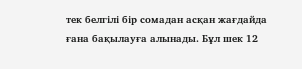тек белгілі бір сомадан асқан жағдайда ғана бақылауға алынады. Бұл шек 12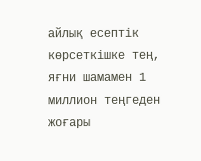айлық есептік көрсеткішке тең, яғни шамамен 1 миллион теңгеден жоғары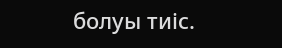болуы тиіс.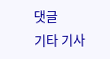댓글
기타 기사